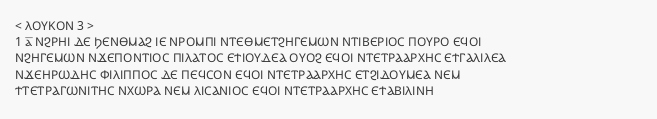< ⲖⲞⲨⲔⲞⲚ 3 >
1 ⲁ̅ ⲚϨⲢⲎⲒ ⲆⲈ ϦⲈⲚⲐⲘⲀϨ ⲒⲈ ⲚⲢⲞⲘⲠⲒ ⲚⲦⲈⲐⲘⲈⲦϨⲎⲄⲈⲘⲰⲚ ⲚⲦⲒⲂⲈⲢⲒⲞⲤ ⲠⲞⲨⲢⲞ ⲈϤⲞⲒ ⲚϨⲎⲄⲈⲘⲰⲚ ⲚϪⲈⲠⲞⲚⲦⲒⲞⲤ ⲠⲒⲖⲀⲦⲞⲤ ⲈϮⲒⲞⲨⲆⲈⲀ ⲞⲨⲞϨ ⲈϤⲞⲒ ⲚⲦⲈⲦⲢⲀⲀⲢⲬⲎⲤ ⲈϮⲄⲀⲖⲒⲖⲈⲀ ⲚϪⲈⲎⲢⲰⲆⲎⲤ ⲪⲒⲖⲒⲠⲠⲞⲤ ⲆⲈ ⲠⲈϤⲤⲞⲚ ⲈϤⲞⲒ ⲚⲦⲈⲦⲢⲀⲀⲢⲬⲎⲤ ⲈⲦϨⲒⲆⲞⲨⲘⲈⲀ ⲚⲈⲘ ϮⲦⲈⲦⲢⲀⲄⲰⲚⲒⲦⲎⲤ ⲚⲬⲰⲢⲀ ⲚⲈⲘ ⲖⲒⲤⲀⲚⲒⲞⲤ ⲈϤⲞⲒ ⲚⲦⲈⲦⲢⲀⲀⲢⲬⲎⲤ ⲈϮⲀⲂⲒⲖⲒⲚⲎ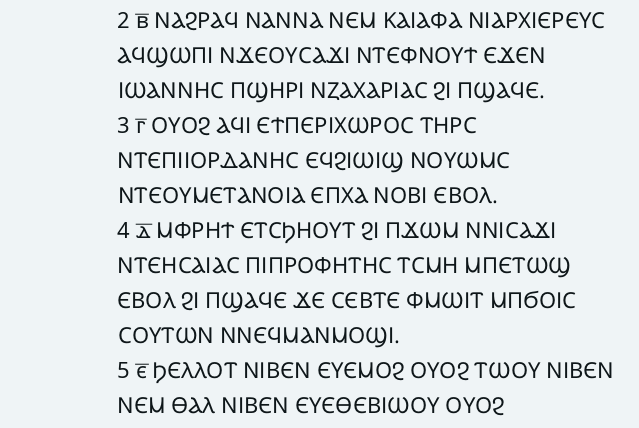2 ⲃ̅ ⲚⲀϨⲢⲀϤ ⲚⲀⲚⲚⲀ ⲚⲈⲘ ⲔⲀⲒⲀⲪⲀ ⲚⲒⲀⲢⲬⲒⲈⲢⲈⲨⲤ ⲀϤϢⲰⲠⲒ ⲚϪⲈⲞⲨⲤⲀϪⲒ ⲚⲦⲈⲪⲚⲞⲨϮ ⲈϪⲈⲚ ⲒⲰⲀⲚⲚⲎⲤ ⲠϢⲎⲢⲒ ⲚⲌⲀⲬⲀⲢⲒⲀⲤ ϨⲒ ⲠϢⲀϤⲈ.
3 ⲅ̅ ⲞⲨⲞϨ ⲀϤⲒ ⲈϮⲠⲈⲢⲒⲬⲰⲢⲞⲤ ⲦⲎⲢⲤ ⲚⲦⲈⲠⲒⲒⲞⲢⲆⲀⲚⲎⲤ ⲈϤϨⲒⲰⲒϢ ⲚⲞⲨⲰⲘⲤ ⲚⲦⲈⲞⲨⲘⲈⲦⲀⲚⲞⲒⲀ ⲈⲠⲬⲀ ⲚⲞⲂⲒ ⲈⲂⲞⲖ.
4 ⲇ̅ ⲘⲪⲢⲎϮ ⲈⲦⲤϦⲎⲞⲨⲦ ϨⲒ ⲠϪⲰⲘ ⲚⲚⲒⲤⲀϪⲒ ⲚⲦⲈⲎⲤⲀⲒⲀⲤ ⲠⲒⲠⲢⲞⲪⲎⲦⲎⲤ ⲦⲤⲘⲎ ⲘⲠⲈⲦⲰϢ ⲈⲂⲞⲖ ϨⲒ ⲠϢⲀϤⲈ ϪⲈ ⲤⲈⲂⲦⲈ ⲪⲘⲰⲒⲦ ⲘⲠϬⲞⲒⲤ ⲤⲞⲨⲦⲰⲚ ⲚⲚⲈϤⲘⲀⲚⲘⲞϢⲒ.
5 ⲉ̅ ϦⲈⲖⲖⲞⲦ ⲚⲒⲂⲈⲚ ⲈⲨⲈⲘⲞϨ ⲞⲨⲞϨ ⲦⲰⲞⲨ ⲚⲒⲂⲈⲚ ⲚⲈⲘ ⲐⲀⲖ ⲚⲒⲂⲈⲚ ⲈⲨⲈⲐⲈⲂⲒⲰⲞⲨ ⲞⲨⲞϨ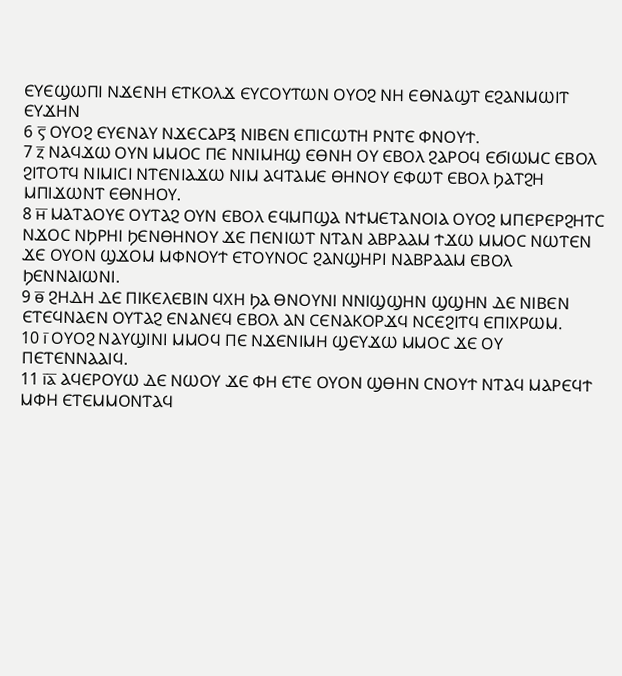ⲈⲨⲈϢⲰⲠⲒ ⲚϪⲈⲚⲎ ⲈⲦⲔⲞⲖϪ ⲈⲨⲤⲞⲨⲦⲰⲚ ⲞⲨⲞϨ ⲚⲎ ⲈⲐⲚⲀϢⲦ ⲈϨⲀⲚⲘⲰⲒⲦ ⲈⲨϪⲎⲚ
6 ⲋ̅ ⲞⲨⲞϨ ⲈⲨⲈⲚⲀⲨ ⲚϪⲈⲤⲀⲢⲜ ⲚⲒⲂⲈⲚ ⲈⲠⲒⲤⲰⲦⲎ ⲢⲚⲦⲈ ⲪⲚⲞⲨϮ.
7 ⲍ̅ ⲚⲀϤϪⲰ ⲞⲨⲚ ⲘⲘⲞⲤ ⲠⲈ ⲚⲚⲒⲘⲎϢ ⲈⲐⲚⲎ ⲞⲨ ⲈⲂⲞⲖ ϨⲀⲢⲞϤ ⲈϬⲒⲰⲘⲤ ⲈⲂⲞⲖ ϨⲒⲦⲞⲦϤ ⲚⲒⲘⲒⲤⲒ ⲚⲦⲈⲚⲒⲀϪⲰ ⲚⲒⲘ ⲀϤⲦⲀⲘⲈ ⲐⲎⲚⲞⲨ ⲈⲪⲰⲦ ⲈⲂⲞⲖ ϦⲀⲦϨⲎ ⲘⲠⲒϪⲰⲚⲦ ⲈⲐⲚⲎⲞⲨ.
8 ⲏ̅ ⲘⲀⲦⲀⲞⲨⲈ ⲞⲨⲦⲀϨ ⲞⲨⲚ ⲈⲂⲞⲖ ⲈϤⲘⲠϢⲀ ⲚϮⲘⲈⲦⲀⲚⲞⲒⲀ ⲞⲨⲞϨ ⲘⲠⲈⲢⲈⲢϨⲎⲦⲤ ⲚϪⲞⲤ ⲚϦⲢⲎⲒ ϦⲈⲚⲐⲎⲚⲞⲨ ϪⲈ ⲠⲈⲚⲒⲰⲦ ⲚⲦⲀⲚ ⲀⲂⲢⲀⲀⲘ ϮϪⲰ ⲘⲘⲞⲤ ⲚⲰⲦⲈⲚ ϪⲈ ⲞⲨⲞⲚ ϢϪⲞⲘ ⲘⲪⲚⲞⲨϮ ⲈⲦⲞⲨⲚⲞⲤ ϨⲀⲚϢⲎⲢⲒ ⲚⲀⲂⲢⲀⲀⲘ ⲈⲂⲞⲖ ϦⲈⲚⲚⲀⲒⲰⲚⲒ.
9 ⲑ̅ ϨⲎⲆⲎ ⲆⲈ ⲠⲒⲔⲈⲖⲈⲂⲒⲚ ϤⲬⲎ ϦⲀ ⲐⲚⲞⲨⲚⲒ ⲚⲚⲒϢϢⲎⲚ ϢϢⲎⲚ ⲆⲈ ⲚⲒⲂⲈⲚ ⲈⲦⲈϤⲚⲀⲈⲚ ⲞⲨⲦⲀϨ ⲈⲚⲀⲚⲈϤ ⲈⲂⲞⲖ ⲀⲚ ⲤⲈⲚⲀⲔⲞⲢϪϤ ⲚⲤⲈϨⲒⲦϤ ⲈⲠⲒⲬⲢⲰⲘ.
10 ⲓ̅ ⲞⲨⲞϨ ⲚⲀⲨϢⲒⲚⲒ ⲘⲘⲞϤ ⲠⲈ ⲚϪⲈⲚⲒⲘⲎ ϢⲈⲨϪⲰ ⲘⲘⲞⲤ ϪⲈ ⲞⲨ ⲠⲈⲦⲈⲚⲚⲀⲀⲒϤ.
11 ⲓ̅ⲁ̅ ⲀϤⲈⲢⲞⲨⲰ ⲆⲈ ⲚⲰⲞⲨ ϪⲈ ⲪⲎ ⲈⲦⲈ ⲞⲨⲞⲚ ϢⲐⲎⲚ ⲤⲚⲞⲨϮ ⲚⲦⲀϤ ⲘⲀⲢⲈϤϮ ⲘⲪⲎ ⲈⲦⲈⲘⲘⲞⲚⲦⲀϤ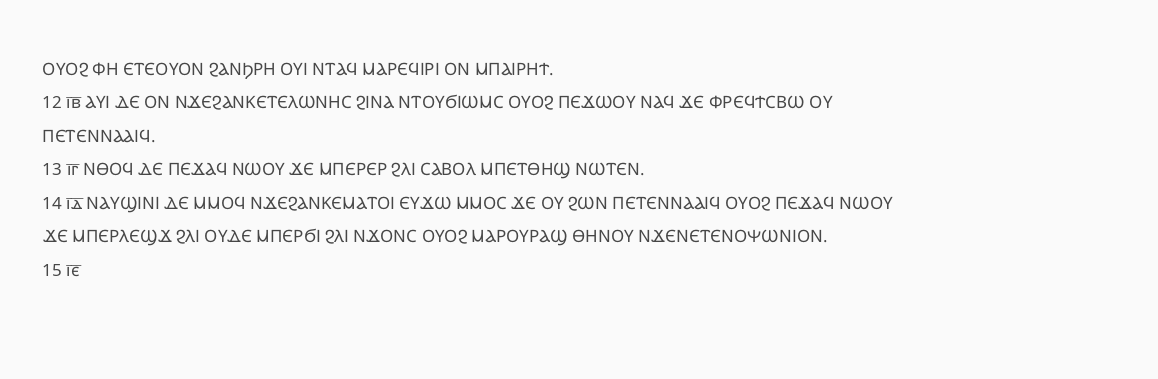ⲞⲨⲞϨ ⲪⲎ ⲈⲦⲈⲞⲨⲞⲚ ϨⲀⲚϦⲢⲎ ⲞⲨⲒ ⲚⲦⲀϤ ⲘⲀⲢⲈϤⲒⲢⲒ ⲞⲚ ⲘⲠⲀⲒⲢⲎϮ.
12 ⲓ̅ⲃ̅ ⲀⲨⲒ ⲆⲈ ⲞⲚ ⲚϪⲈϨⲀⲚⲔⲈⲦⲈⲖⲰⲚⲎⲤ ϨⲒⲚⲀ ⲚⲦⲞⲨϬⲒⲰⲘⲤ ⲞⲨⲞϨ ⲠⲈϪⲰⲞⲨ ⲚⲀϤ ϪⲈ ⲪⲢⲈϤϮⲤⲂⲰ ⲞⲨ ⲠⲈⲦⲈⲚⲚⲀⲀⲒϤ.
13 ⲓ̅ⲅ̅ ⲚⲐⲞϤ ⲆⲈ ⲠⲈϪⲀϤ ⲚⲰⲞⲨ ϪⲈ ⲘⲠⲈⲢⲈⲢ ϨⲖⲒ ⲤⲀⲂⲞⲖ ⲘⲠⲈⲦⲐⲎϢ ⲚⲰⲦⲈⲚ.
14 ⲓ̅ⲇ̅ ⲚⲀⲨϢⲒⲚⲒ ⲆⲈ ⲘⲘⲞϤ ⲚϪⲈϨⲀⲚⲔⲈⲘⲀⲦⲞⲒ ⲈⲨϪⲰ ⲘⲘⲞⲤ ϪⲈ ⲞⲨ ϨⲰⲚ ⲠⲈⲦⲈⲚⲚⲀⲀⲒϤ ⲞⲨⲞϨ ⲠⲈϪⲀϤ ⲚⲰⲞⲨ ϪⲈ ⲘⲠⲈⲢⲖⲈϢϪ ϨⲖⲒ ⲞⲨⲆⲈ ⲘⲠⲈⲢϬⲒ ϨⲖⲒ ⲚϪⲞⲚⲤ ⲞⲨⲞϨ ⲘⲀⲢⲞⲨⲢⲀϢ ⲐⲎⲚⲞⲨ ⲚϪⲈⲚⲈⲦⲈⲚⲞⲮⲰⲚⲒⲞⲚ.
15 ⲓ̅ⲉ̅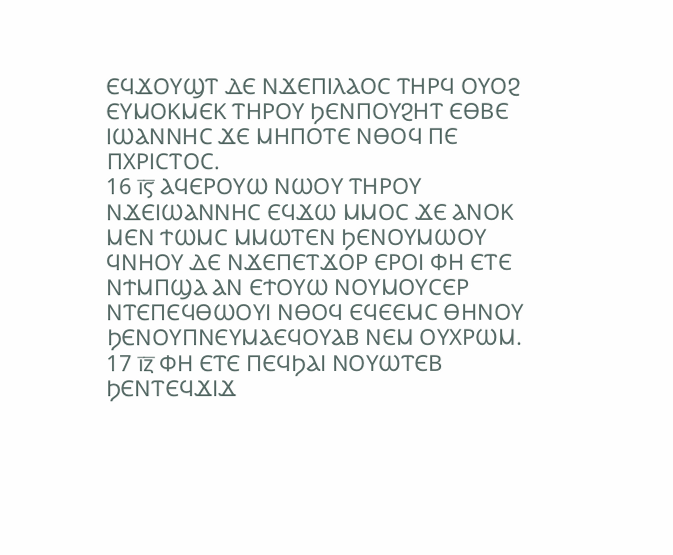ⲈϤϪⲞⲨϢⲦ ⲆⲈ ⲚϪⲈⲠⲒⲖⲀⲞⲤ ⲦⲎⲢϤ ⲞⲨⲞϨ ⲈⲨⲘⲞⲔⲘⲈⲔ ⲦⲎⲢⲞⲨ ϦⲈⲚⲠⲞⲨϨⲎⲦ ⲈⲐⲂⲈ ⲒⲰⲀⲚⲚⲎⲤ ϪⲈ ⲘⲎⲠⲞⲦⲈ ⲚⲐⲞϤ ⲠⲈ ⲠⲬⲢⲒⲤⲦⲞⲤ.
16 ⲓ̅ⲋ̅ ⲀϤⲈⲢⲞⲨⲰ ⲚⲰⲞⲨ ⲦⲎⲢⲞⲨ ⲚϪⲈⲒⲰⲀⲚⲚⲎⲤ ⲈϤϪⲰ ⲘⲘⲞⲤ ϪⲈ ⲀⲚⲞⲔ ⲘⲈⲚ ϮⲰⲘⲤ ⲘⲘⲰⲦⲈⲚ ϦⲈⲚⲞⲨⲘⲰⲞⲨ ϤⲚⲎⲞⲨ ⲆⲈ ⲚϪⲈⲠⲈⲦϪⲞⲢ ⲈⲢⲞⲒ ⲪⲎ ⲈⲦⲈ ⲚϮⲘⲠϢⲀ ⲀⲚ ⲈϮⲞⲨⲰ ⲚⲞⲨⲘⲞⲨⲤⲈⲢ ⲚⲦⲈⲠⲈϤⲐⲰⲞⲨⲒ ⲚⲐⲞϤ ⲈϤⲈⲈⲘⲤ ⲐⲎⲚⲞⲨ ϦⲈⲚⲞⲨⲠⲚⲈⲨⲘⲀⲈϤⲞⲨⲀⲂ ⲚⲈⲘ ⲞⲨⲬⲢⲰⲘ.
17 ⲓ̅ⲍ̅ ⲪⲎ ⲈⲦⲈ ⲠⲈϤϦⲀⲒ ⲚⲞⲨⲰⲦⲈⲂ ϦⲈⲚⲦⲈϤϪⲒϪ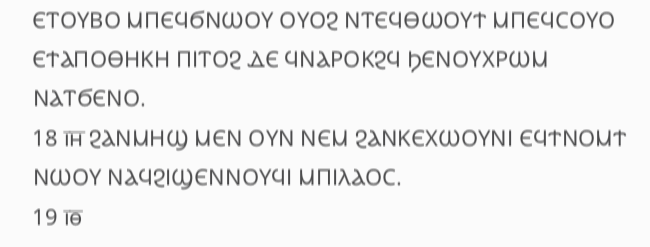ⲈⲦⲞⲨⲂⲞ ⲘⲠⲈϤϬⲚⲰⲞⲨ ⲞⲨⲞϨ ⲚⲦⲈϤⲐⲰⲞⲨϮ ⲘⲠⲈϤⲤⲞⲨⲞ ⲈϮⲀⲠⲞⲐⲎⲔⲎ ⲠⲒⲦⲞϨ ⲆⲈ ϤⲚⲀⲢⲞⲔϨϤ ϦⲈⲚⲞⲨⲬⲢⲰⲘ ⲚⲀⲦϬⲈⲚⲞ.
18 ⲓ̅ⲏ̅ ϨⲀⲚⲘⲎϢ ⲘⲈⲚ ⲞⲨⲚ ⲚⲈⲘ ϨⲀⲚⲔⲈⲬⲰⲞⲨⲚⲒ ⲈϤϮⲚⲞⲘϮ ⲚⲰⲞⲨ ⲚⲀϤϨⲒϢⲈⲚⲚⲞⲨϤⲒ ⲘⲠⲒⲖⲀⲞⲤ.
19 ⲓ̅ⲑ̅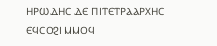ⲎⲢⲰⲆⲎⲤ ⲆⲈ ⲠⲒⲦⲈⲦⲢⲀⲀⲢⲬⲎⲤ ⲈϤⲤⲞϨⲒ ⲘⲘⲞϤ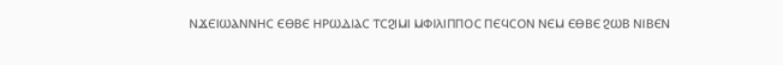ⲚϪⲈⲒⲰⲀⲚⲚⲎⲤ ⲈⲐⲂⲈ ⲎⲢⲰⲆⲒⲀⲤ ⲦⲤϨⲒⲘⲒ ⲘⲪⲒⲖⲒⲠⲠⲞⲤ ⲠⲈϤⲤⲞⲚ ⲚⲈⲘ ⲈⲐⲂⲈ ϨⲰⲂ ⲚⲒⲂⲈⲚ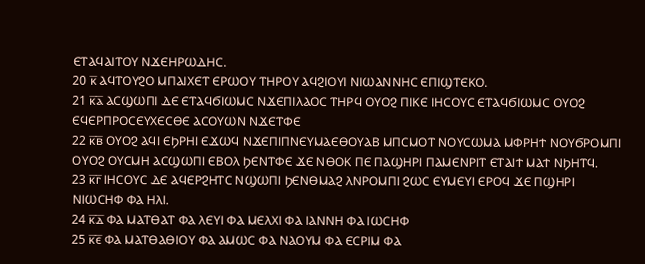ⲈⲦⲀϤⲀⲒⲦⲞⲨ ⲚϪⲈⲎⲢⲰⲆⲎⲤ.
20 ⲕ̅ ⲀϤⲦⲞⲨϨⲞ ⲘⲠⲀⲒⲬⲈⲦ ⲈⲢⲰⲞⲨ ⲦⲎⲢⲞⲨ ⲀϤϨⲒⲞⲨⲒ ⲚⲒⲰⲀⲚⲚⲎⲤ ⲈⲠⲒϢⲦⲈⲔⲞ.
21 ⲕ̅ⲁ̅ ⲀⲤϢⲰⲠⲒ ⲆⲈ ⲈⲦⲀϤϬⲒⲰⲘⲤ ⲚϪⲈⲠⲒⲖⲀⲞⲤ ⲦⲎⲢϤ ⲞⲨⲞϨ ⲠⲒⲔⲈ ⲒⲎⲤⲞⲨⲤ ⲈⲦⲀϤϬⲒⲰⲘⲤ ⲞⲨⲞϨ ⲈϤⲈⲢⲠⲢⲞⲤⲈⲨⲬⲈⲤⲐⲈ ⲀⲤⲞⲨⲰⲚ ⲚϪⲈⲦⲪⲈ
22 ⲕ̅ⲃ̅ ⲞⲨⲞϨ ⲀϤⲒ ⲈϦⲢⲎⲒ ⲈϪⲰϤ ⲚϪⲈⲠⲒⲠⲚⲈⲨⲘⲀⲈⲐⲞⲨⲀⲂ ⲘⲠⲤⲘⲞⲦ ⲚⲞⲨⲤⲰⲘⲀ ⲘⲪⲢⲎϮ ⲚⲞⲨϬⲢⲞⲘⲠⲒ ⲞⲨⲞϨ ⲞⲨⲤⲘⲎ ⲀⲤϢⲰⲠⲒ ⲈⲂⲞⲖ ϦⲈⲚⲦⲪⲈ ϪⲈ ⲚⲐⲞⲔ ⲠⲈ ⲠⲀϢⲎⲢⲒ ⲠⲀⲘⲈⲚⲢⲒⲦ ⲈⲦⲀⲒϮ ⲘⲀϮ ⲚϦⲎⲦϤ.
23 ⲕ̅ⲅ̅ ⲒⲎⲤⲞⲨⲤ ⲆⲈ ⲀϤⲈⲢϨⲎⲦⲤ ⲚϢⲰⲠⲒ ϦⲈⲚⲐⲘⲀϨ ⲖⲚⲢⲞⲘⲠⲒ ϨⲰⲤ ⲈⲨⲘⲈⲨⲒ ⲈⲢⲞϤ ϪⲈ ⲠϢⲎⲢⲒ ⲚⲒⲰⲤⲎⲪ ⲪⲀ ⲎⲖⲒ.
24 ⲕ̅ⲇ̅ ⲪⲀ ⲘⲀⲦⲐⲀⲦ ⲪⲀ ⲖⲈⲨⲒ ⲪⲀ ⲘⲈⲖⲬⲒ ⲪⲀ ⲒⲀⲚⲚⲎ ⲪⲀ ⲒⲰⲤⲎⲪ
25 ⲕ̅ⲉ̅ ⲪⲀ ⲘⲀⲦⲐⲀⲐⲒⲞⲨ ⲪⲀ ⲀⲘⲰⲤ ⲪⲀ ⲚⲀⲞⲨⲘ ⲪⲀ ⲈⲤⲢⲒⲘ ⲪⲀ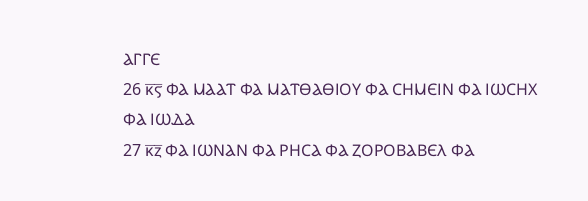ⲀⲄⲄⲈ
26 ⲕ̅ⲋ̅ ⲪⲀ ⲘⲀⲀⲦ ⲪⲀ ⲘⲀⲦⲐⲀⲐⲒⲞⲨ ⲪⲀ ⲤⲎⲘⲈⲒⲚ ⲪⲀ ⲒⲰⲤⲎⲬ ⲪⲀ ⲒⲰⲆⲀ
27 ⲕ̅ⲍ̅ ⲪⲀ ⲒⲰⲚⲀⲚ ⲪⲀ ⲢⲎⲤⲀ ⲪⲀ ⲌⲞⲢⲞⲂⲀⲂⲈⲖ ⲪⲀ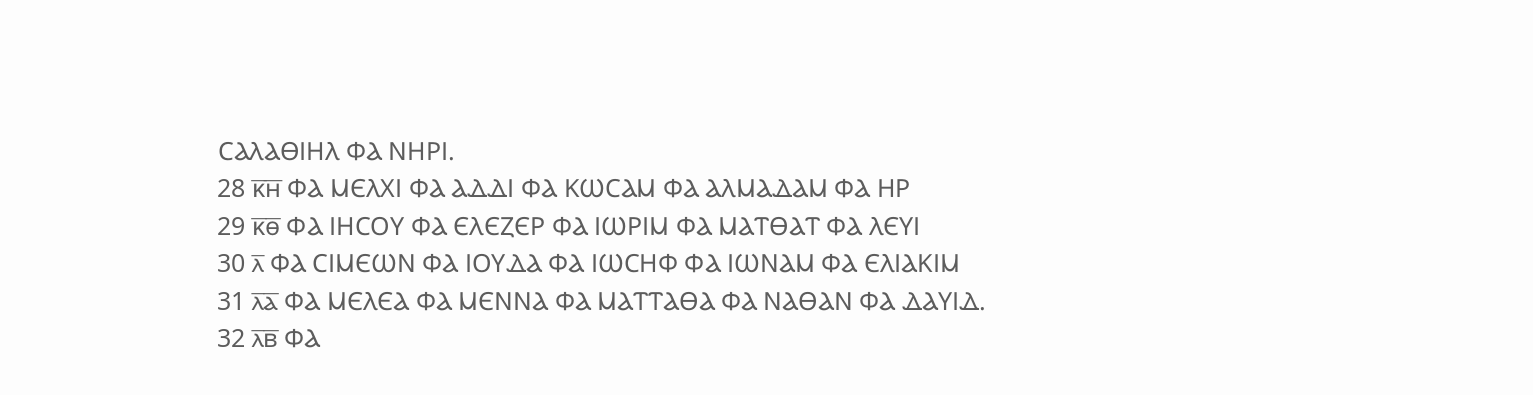ⲤⲀⲖⲀⲐⲒⲎⲖ ⲪⲀ ⲚⲎⲢⲒ.
28 ⲕ̅ⲏ̅ ⲪⲀ ⲘⲈⲖⲬⲒ ⲪⲀ ⲀⲆⲆⲒ ⲪⲀ ⲔⲰⲤⲀⲘ ⲪⲀ ⲀⲖⲘⲀⲆⲀⲘ ⲪⲀ ⲎⲢ
29 ⲕ̅ⲑ̅ ⲪⲀ ⲒⲎⲤⲞⲨ ⲪⲀ ⲈⲖⲈⲌⲈⲢ ⲪⲀ ⲒⲰⲢⲒⲘ ⲪⲀ ⲘⲀⲦⲐⲀⲦ ⲪⲀ ⲖⲈⲨⲒ
30 ⲗ̅ ⲪⲀ ⲤⲒⲘⲈⲰⲚ ⲪⲀ ⲒⲞⲨⲆⲀ ⲪⲀ ⲒⲰⲤⲎⲪ ⲪⲀ ⲒⲰⲚⲀⲘ ⲪⲀ ⲈⲖⲒⲀⲔⲒⲘ
31 ⲗ̅ⲁ̅ ⲪⲀ ⲘⲈⲖⲈⲀ ⲪⲀ ⲘⲈⲚⲚⲀ ⲪⲀ ⲘⲀⲦⲦⲀⲐⲀ ⲪⲀ ⲚⲀⲐⲀⲚ ⲪⲀ ⲆⲀⲨⲒⲆ.
32 ⲗ̅ⲃ̅ ⲪⲀ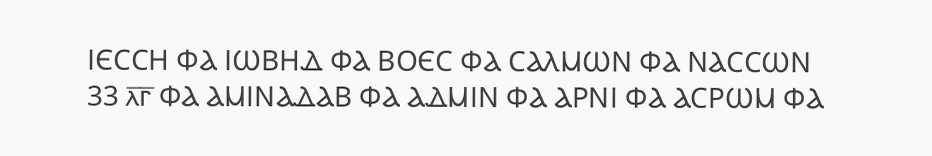ⲒⲈⲤⲤⲎ ⲪⲀ ⲒⲰⲂⲎⲆ ⲪⲀ ⲂⲞⲈⲤ ⲪⲀ ⲤⲀⲖⲘⲰⲚ ⲪⲀ ⲚⲀⲤⲤⲰⲚ
33 ⲗ̅ⲅ̅ ⲪⲀ ⲀⲘⲒⲚⲀⲆⲀⲂ ⲪⲀ ⲀⲆⲘⲒⲚ ⲪⲀ ⲀⲢⲚⲒ ⲪⲀ ⲀⲤⲢⲰⲘ ⲪⲀ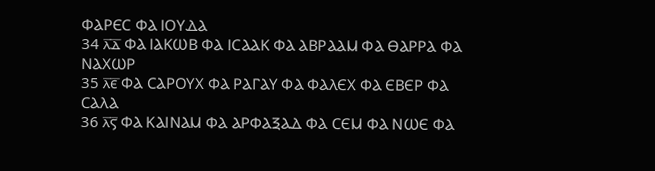ⲪⲀⲢⲈⲤ ⲪⲀ ⲒⲞⲨⲆⲀ
34 ⲗ̅ⲇ̅ ⲪⲀ ⲒⲀⲔⲰⲂ ⲪⲀ ⲒⲤⲀⲀⲔ ⲪⲀ ⲀⲂⲢⲀⲀⲘ ⲪⲀ ⲐⲀⲢⲢⲀ ⲪⲀ ⲚⲀⲬⲰⲢ
35 ⲗ̅ⲉ̅ ⲪⲀ ⲤⲀⲢⲞⲨⲬ ⲪⲀ ⲢⲀⲄⲀⲨ ⲪⲀ ⲪⲀⲖⲈⲬ ⲪⲀ ⲈⲂⲈⲢ ⲪⲀ ⲤⲀⲖⲀ
36 ⲗ̅ⲋ̅ ⲪⲀ ⲔⲀⲒⲚⲀⲘ ⲪⲀ ⲀⲢⲪⲀⲜⲀⲆ ⲪⲀ ⲤⲈⲘ ⲪⲀ ⲚⲰⲈ ⲪⲀ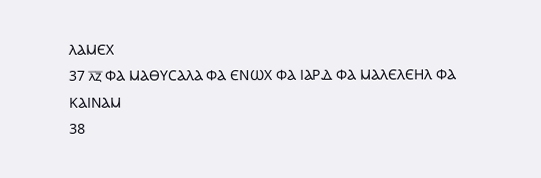ⲖⲀⲘⲈⲬ
37 ⲗ̅ⲍ̅ ⲪⲀ ⲘⲀⲐⲨⲤⲀⲖⲀ ⲪⲀ ⲈⲚⲰⲬ ⲪⲀ ⲒⲀⲢⲆ ⲪⲀ ⲘⲀⲖⲈⲖⲈⲎⲖ ⲪⲀ ⲔⲀⲒⲚⲀⲘ
38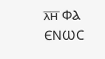ⲗ̅ⲏ̅ ⲪⲀ ⲈⲚⲰⲤ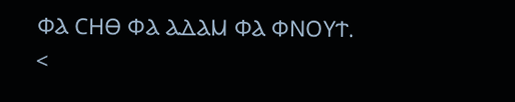ⲪⲀ ⲤⲎⲐ ⲪⲀ ⲀⲆⲀⲘ ⲪⲀ ⲪⲚⲞⲨϮ.
<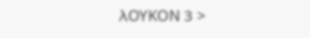ⲖⲞⲨⲔⲞⲚ 3 >